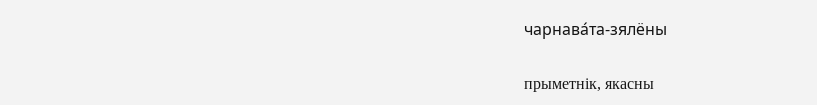чарнава́та-зялёны

прыметнік, якасны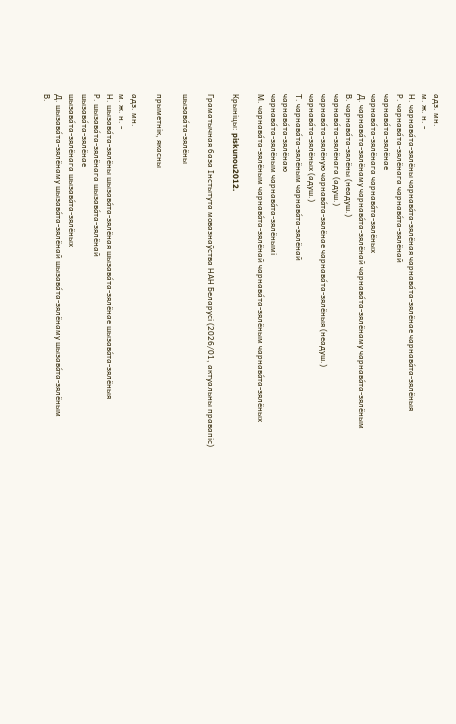адз. мн.
м. ж. н. -
Н. чарнава́та-зялёны чарнава́та-зялёная чарнава́та-зялёнае чарнава́та-зялёныя
Р. чарнава́та-зялёнага чарнава́та-зялёнай
чарнава́та-зялёнае
чарнава́та-зялёнага чарнава́та-зялёных
Д. чарнава́та-зялёнаму чарнава́та-зялёнай чарнава́та-зялёнаму чарнава́та-зялёным
В. чарнава́та-зялёны (неадуш.)
чарнава́та-зялёнага (адуш.)
чарнава́та-зялёную чарнава́та-зялёнае чарнава́та-зялёныя (неадуш.)
чарнава́та-зялёных (адуш.)
Т. чарнава́та-зялёным чарнава́та-зялёнай
чарнава́та-зялёнаю
чарнава́та-зялёным чарнава́та-зялёнымі
М. чарнава́та-зялёным чарнава́та-зялёнай чарнава́та-зялёным чарнава́та-зялёных

Крыніцы: piskunou2012.

Граматычная база Інстытута мовазнаўства НАН Беларусі (2026/01, актуальны правапіс)

шызава́та-зялёны

прыметнік, якасны

адз. мн.
м. ж. н. -
Н. шызава́та-зялёны шызава́та-зялёная шызава́та-зялёнае шызава́та-зялёныя
Р. шызава́та-зялёнага шызава́та-зялёнай
шызава́та-зялёнае
шызава́та-зялёнага шызава́та-зялёных
Д. шызава́та-зялёнаму шызава́та-зялёнай шызава́та-зялёнаму шызава́та-зялёным
В.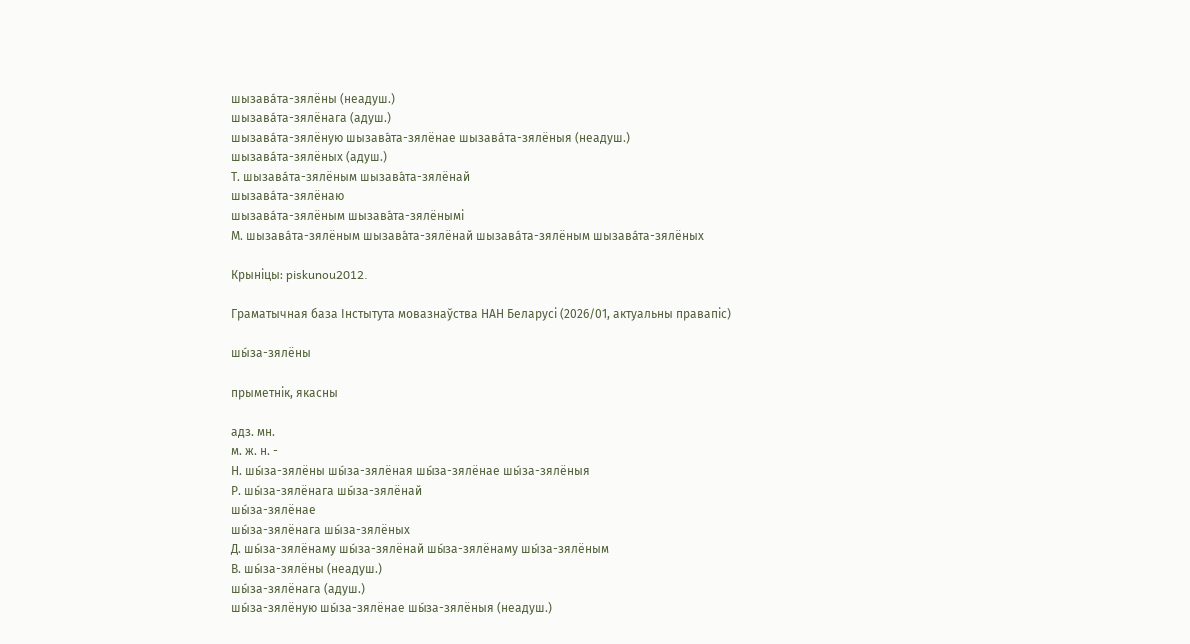шызава́та-зялёны (неадуш.)
шызава́та-зялёнага (адуш.)
шызава́та-зялёную шызава́та-зялёнае шызава́та-зялёныя (неадуш.)
шызава́та-зялёных (адуш.)
Т. шызава́та-зялёным шызава́та-зялёнай
шызава́та-зялёнаю
шызава́та-зялёным шызава́та-зялёнымі
М. шызава́та-зялёным шызава́та-зялёнай шызава́та-зялёным шызава́та-зялёных

Крыніцы: piskunou2012.

Граматычная база Інстытута мовазнаўства НАН Беларусі (2026/01, актуальны правапіс)

шы́за-зялёны

прыметнік, якасны

адз. мн.
м. ж. н. -
Н. шы́за-зялёны шы́за-зялёная шы́за-зялёнае шы́за-зялёныя
Р. шы́за-зялёнага шы́за-зялёнай
шы́за-зялёнае
шы́за-зялёнага шы́за-зялёных
Д. шы́за-зялёнаму шы́за-зялёнай шы́за-зялёнаму шы́за-зялёным
В. шы́за-зялёны (неадуш.)
шы́за-зялёнага (адуш.)
шы́за-зялёную шы́за-зялёнае шы́за-зялёныя (неадуш.)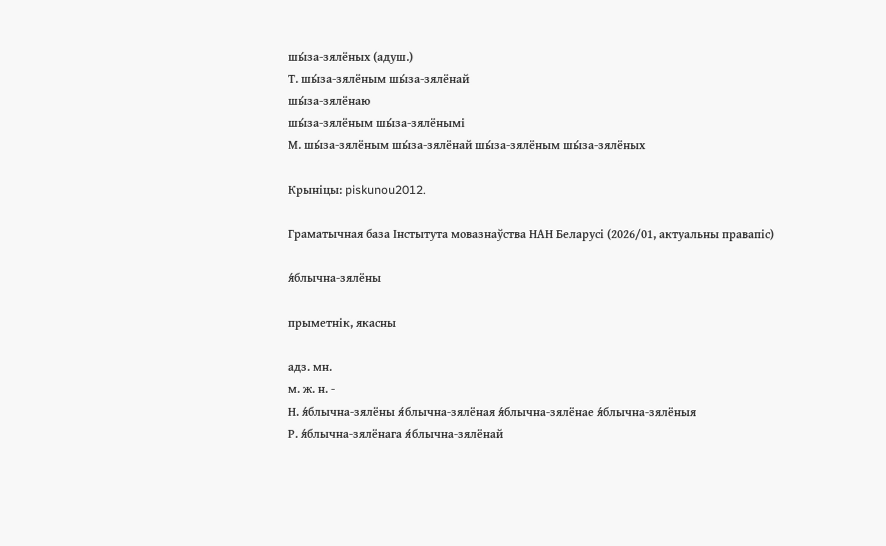шы́за-зялёных (адуш.)
Т. шы́за-зялёным шы́за-зялёнай
шы́за-зялёнаю
шы́за-зялёным шы́за-зялёнымі
М. шы́за-зялёным шы́за-зялёнай шы́за-зялёным шы́за-зялёных

Крыніцы: piskunou2012.

Граматычная база Інстытута мовазнаўства НАН Беларусі (2026/01, актуальны правапіс)

я́блычна-зялёны

прыметнік, якасны

адз. мн.
м. ж. н. -
Н. я́блычна-зялёны я́блычна-зялёная я́блычна-зялёнае я́блычна-зялёныя
Р. я́блычна-зялёнага я́блычна-зялёнай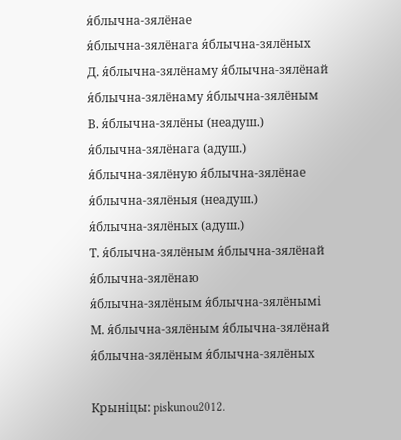я́блычна-зялёнае
я́блычна-зялёнага я́блычна-зялёных
Д. я́блычна-зялёнаму я́блычна-зялёнай я́блычна-зялёнаму я́блычна-зялёным
В. я́блычна-зялёны (неадуш.)
я́блычна-зялёнага (адуш.)
я́блычна-зялёную я́блычна-зялёнае я́блычна-зялёныя (неадуш.)
я́блычна-зялёных (адуш.)
Т. я́блычна-зялёным я́блычна-зялёнай
я́блычна-зялёнаю
я́блычна-зялёным я́блычна-зялёнымі
М. я́блычна-зялёным я́блычна-зялёнай я́блычна-зялёным я́блычна-зялёных

Крыніцы: piskunou2012.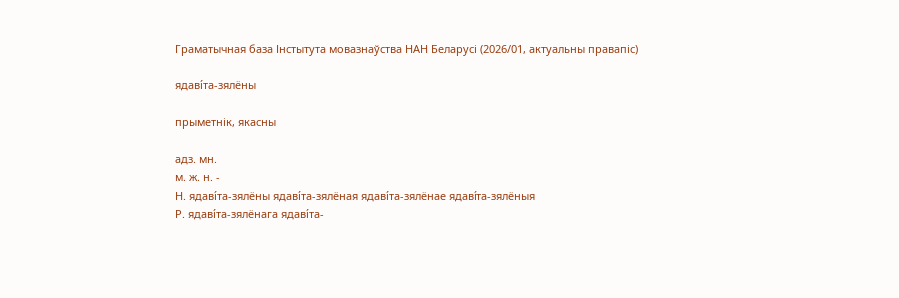Граматычная база Інстытута мовазнаўства НАН Беларусі (2026/01, актуальны правапіс)

ядаві́та-зялёны

прыметнік, якасны

адз. мн.
м. ж. н. -
Н. ядаві́та-зялёны ядаві́та-зялёная ядаві́та-зялёнае ядаві́та-зялёныя
Р. ядаві́та-зялёнага ядаві́та-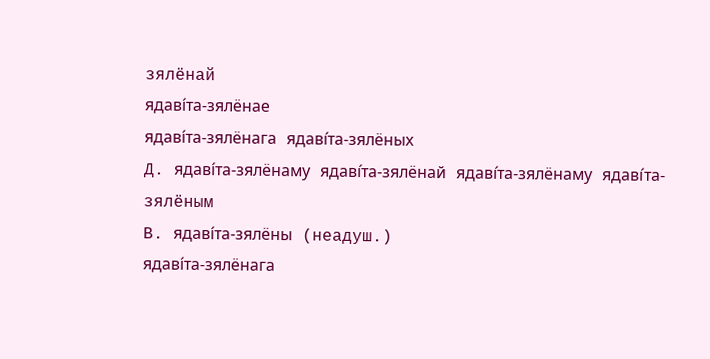зялёнай
ядаві́та-зялёнае
ядаві́та-зялёнага ядаві́та-зялёных
Д. ядаві́та-зялёнаму ядаві́та-зялёнай ядаві́та-зялёнаму ядаві́та-зялёным
В. ядаві́та-зялёны (неадуш.)
ядаві́та-зялёнага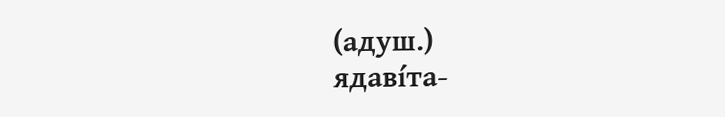(адуш.)
ядаві́та-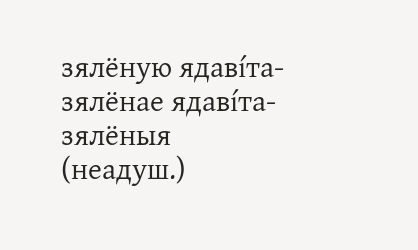зялёную ядаві́та-зялёнае ядаві́та-зялёныя (неадуш.)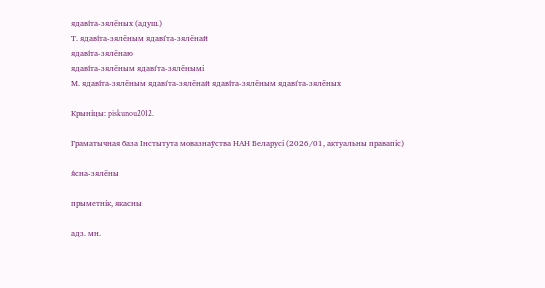ядаві́та-зялёных (адуш.)
Т. ядаві́та-зялёным ядаві́та-зялёнай
ядаві́та-зялёнаю
ядаві́та-зялёным ядаві́та-зялёнымі
М. ядаві́та-зялёным ядаві́та-зялёнай ядаві́та-зялёным ядаві́та-зялёных

Крыніцы: piskunou2012.

Граматычная база Інстытута мовазнаўства НАН Беларусі (2026/01, актуальны правапіс)

я́сна-зялёны

прыметнік, якасны

адз. мн.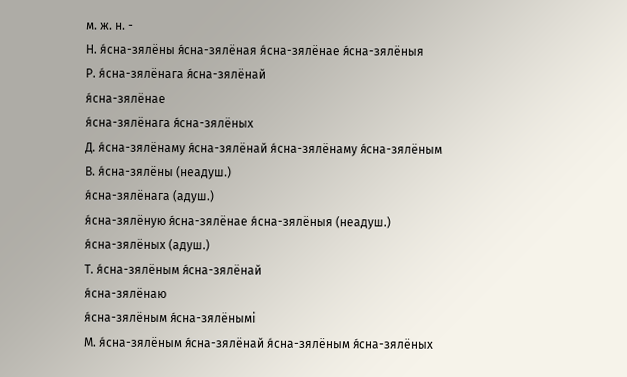м. ж. н. -
Н. я́сна-зялёны я́сна-зялёная я́сна-зялёнае я́сна-зялёныя
Р. я́сна-зялёнага я́сна-зялёнай
я́сна-зялёнае
я́сна-зялёнага я́сна-зялёных
Д. я́сна-зялёнаму я́сна-зялёнай я́сна-зялёнаму я́сна-зялёным
В. я́сна-зялёны (неадуш.)
я́сна-зялёнага (адуш.)
я́сна-зялёную я́сна-зялёнае я́сна-зялёныя (неадуш.)
я́сна-зялёных (адуш.)
Т. я́сна-зялёным я́сна-зялёнай
я́сна-зялёнаю
я́сна-зялёным я́сна-зялёнымі
М. я́сна-зялёным я́сна-зялёнай я́сна-зялёным я́сна-зялёных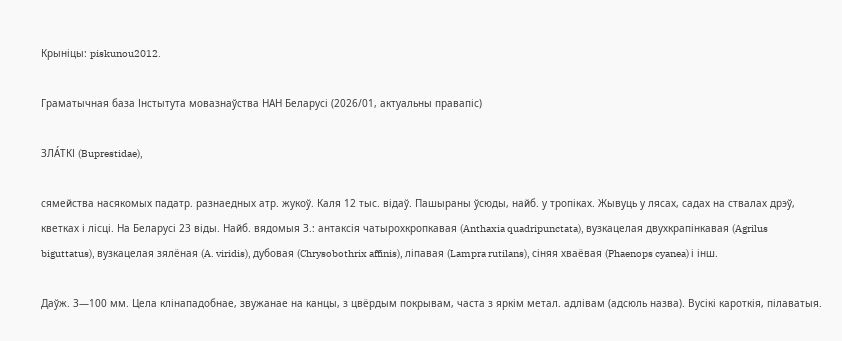Крыніцы: piskunou2012.

Граматычная база Інстытута мовазнаўства НАН Беларусі (2026/01, актуальны правапіс)

ЗЛА́ТКІ (Buprestidae),

сямейства насякомых падатр. разнаедных атр. жукоў. Каля 12 тыс. відаў. Пашыраны ўсюды, найб. у тропіках. Жывуць у лясах, садах на ствалах дрэў, кветках і лісці. На Беларусі 23 віды. Найб. вядомыя З.: антаксія чатырохкропкавая (Anthaxia quadripunctata), вузкацелая двухкрапінкавая (Agrilus biguttatus), вузкацелая зялёная (A. viridis), дубовая (Chrysobothrix affinis), ліпавая (Lampra rutilans), сіняя хваёвая (Phaenops cyanea) і інш.

Даўж. 3—100 мм. Цела клінападобнае, звужанае на канцы, з цвёрдым покрывам, часта з яркім метал. адлівам (адсюль назва). Вусікі кароткія, пілаватыя.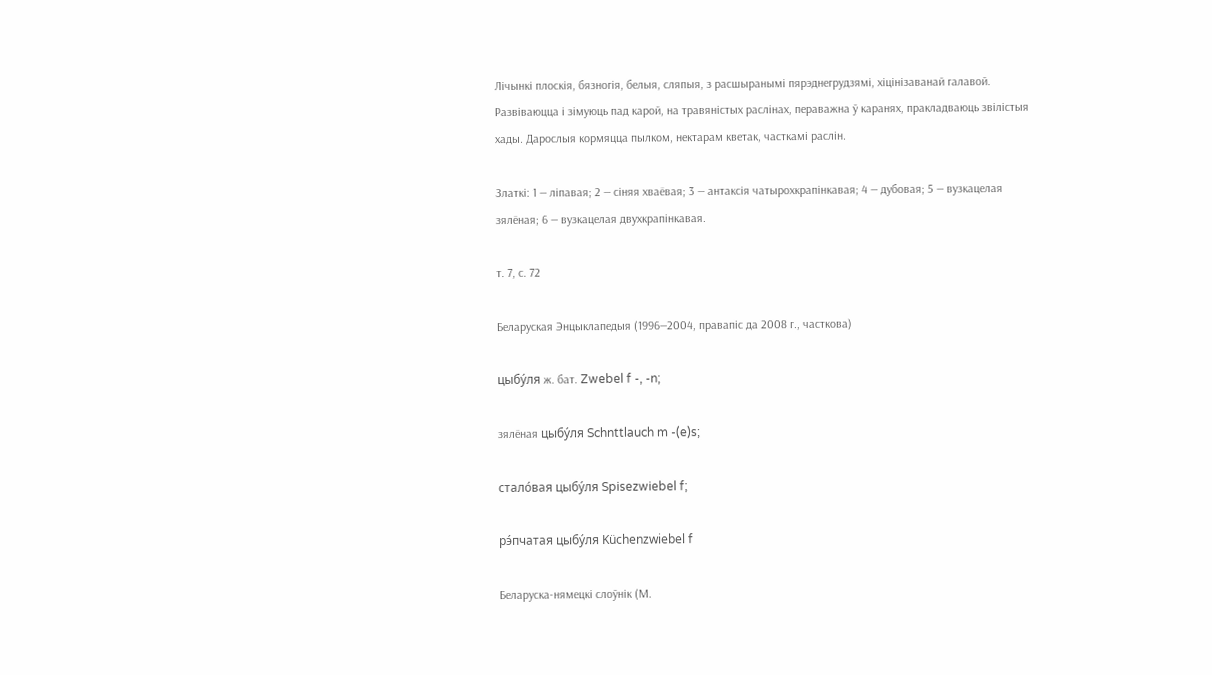Лічынкі плоскія, бязногія, белыя, сляпыя, з расшыранымі пярэднегрудзямі, хіцінізаванай галавой. Развіваюцца і зімуюць пад карой, на травяністых раслінах, пераважна ў каранях, пракладваюць звілістыя хады. Дарослыя кормяцца пылком, нектарам кветак, часткамі раслін.

Златкі: 1 — ліпавая; 2 — сіняя хваёвая; 3 — антаксія чатырохкрапінкавая; 4 — дубовая; 5 — вузкацелая зялёная; 6 — вузкацелая двухкрапінкавая.

т. 7, с. 72

Беларуская Энцыклапедыя (1996—2004, правапіс да 2008 г., часткова)

цыбу́ля ж. бат. Zwebel f -, -n;

зялёная цыбу́ля Schnttlauch m -(e)s;

стало́вая цыбу́ля Spisezwiebel f;

рэ́пчатая цыбу́ля Küchenzwiebel f

Беларуска-нямецкі слоўнік (М.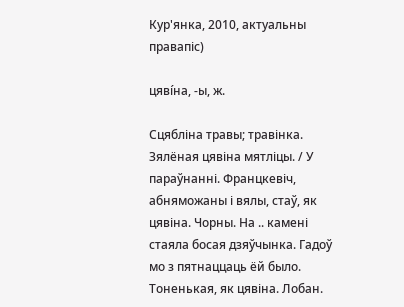Кур'янка, 2010, актуальны правапіс)

цяві́на, ‑ы, ж.

Сцябліна травы; травінка. Зялёная цявіна мятліцы. / У параўнанні. Францкевіч, абняможаны і вялы, стаў, як цявіна. Чорны. На .. камені стаяла босая дзяўчынка. Гадоў мо з пятнаццаць ёй было. Тоненькая, як цявіна. Лобан.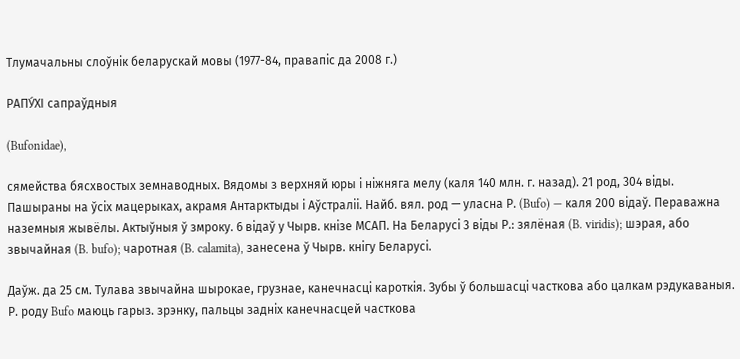Тлумачальны слоўнік беларускай мовы (1977-84, правапіс да 2008 г.)

РАПУ́ХІ сапраўдныя

(Bufonidae),

сямейства бясхвостых земнаводных. Вядомы з верхняй юры і ніжняга мелу (каля 140 млн. г. назад). 21 род, 304 віды. Пашыраны на ўсіх мацерыках, акрамя Антарктыды і Аўстраліі. Найб. вял. род — уласна Р. (Bufo) — каля 200 відаў. Пераважна наземныя жывёлы. Актыўныя ў змроку. 6 відаў у Чырв. кнізе МСАП. На Беларусі 3 віды Р.: зялёная (B. viridis); шэрая, або звычайная (B. bufo); чаротная (B. calamita), занесена ў Чырв. кнігу Беларусі.

Даўж. да 25 см. Тулава звычайна шырокае, грузнае, канечнасці кароткія. Зубы ў большасці часткова або цалкам рэдукаваныя. Р. роду Bufo маюць гарыз. зрэнку, пальцы задніх канечнасцей часткова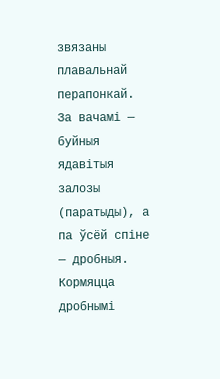звязаны плавальнай перапонкай. За вачамі — буйныя ядавітыя залозы (паратыды), а па ўсёй спіне — дробныя. Кормяцца дробнымі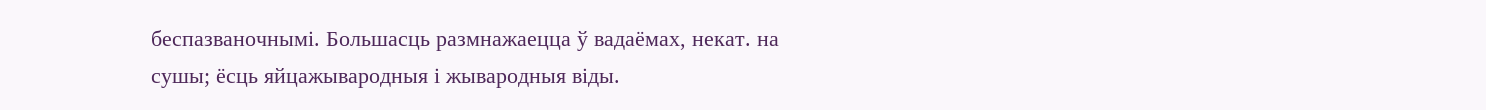беспазваночнымі. Большасць размнажаецца ў вадаёмах, некат. на сушы; ёсць яйцажывародныя і жывародныя віды.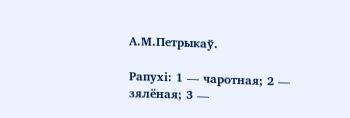А.М.Петрыкаў.

Рапухі: 1 — чаротная; 2 — зялёная; 3 —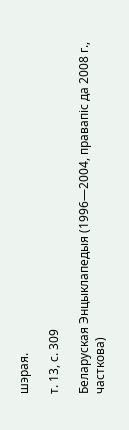шэрая.

т. 13, с. 309

Беларуская Энцыклапедыя (1996—2004, правапіс да 2008 г., часткова)